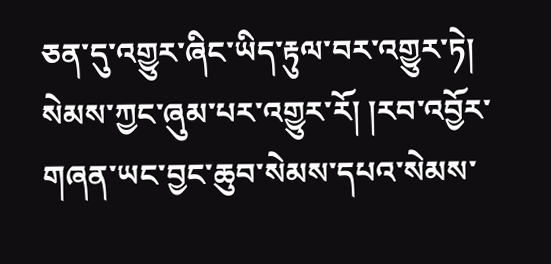ཅན་དུ་འགྱུར་ཞིང་ཡིད་རྟུལ་བར་འགྱུར་ཏེ། སེམས་ཀྱང་ཞུམ་པར་འགྱུར་རོ། །རབ་འབྱོར་གཞན་ཡང་བྱང་ཆུབ་སེམས་དཔའ་སེམས་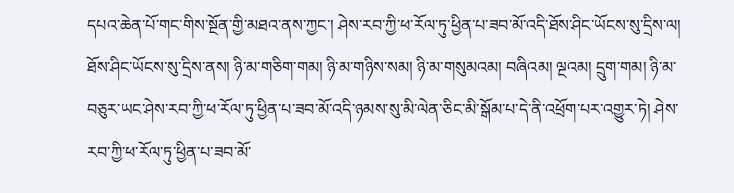དཔའ་ཆེན་པོ་གང་གིས་སྔོན་གྱི་མཐའ་ནས་ཀྱང་། ཤེས་རབ་ཀྱི་ཕ་རོལ་ཏུ་ཕྱིན་པ་ཟབ་མོ་འདི་ཐོས་ཤིང་ཡོངས་སུ་དྲིས་ལ། ཐོས་ཤིང་ཡོངས་སུ་དྲིས་ནས། ཉི་མ་གཅིག་གམ། ཉི་མ་གཉིས་སམ། ཉི་མ་གསུམའམ། བཞིའམ། ལྔའམ། དྲུག་གམ། ཉི་མ་བཅུར་ཡང་ཤེས་རབ་ཀྱི་ཕ་རོལ་ཏུ་ཕྱིན་པ་ཟབ་མོ་འདི་ཉམས་སུ་མི་ལེན་ཅིང་མི་སྒོམ་པ་དེ་ནི་འཕྲོག་པར་འགྱུར་ཏེ། ཤེས་རབ་ཀྱི་ཕ་རོལ་ཏུ་ཕྱིན་པ་ཟབ་མོ་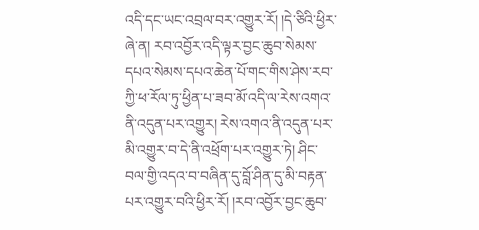འདི་དང་ཡང་འབྲལ་བར་འགྱུར་རོ། །དེ་ཅིའི་ཕྱིར་ཞེ་ན། རབ་འབྱོར་འདི་ལྟར་བྱང་ཆུབ་སེམས་དཔའ་སེམས་དཔའ་ཆེན་པོ་གང་གིས་ཤེས་རབ་ཀྱི་ཕ་རོལ་ཏུ་ཕྱིན་པ་ཟབ་མོ་འདི་ལ་རེས་འགའ་ནི་འདུན་པར་འགྱུར། རེས་འགའ་ནི་འདུན་པར་མི་འགྱུར་བ་དེ་ནི་འཕྲོག་པར་འགྱུར་ཏེ། ཤིང་བལ་གྱི་འདའ་བ་བཞིན་དུ་བློ་ཤིན་དུ་མི་བརྟན་པར་འགྱུར་བའི་ཕྱིར་རོ། །རབ་འབྱོར་བྱང་ཆུབ་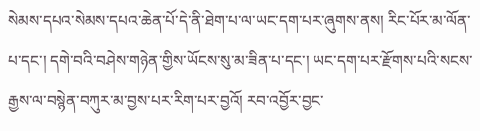སེམས་དཔའ་སེམས་དཔའ་ཆེན་པོ་དེ་ནི་ཐེག་པ་ལ་ཡང་དག་པར་ཞུགས་ནས། རིང་པོར་མ་ལོན་པ་དང་། དགེ་བའི་བཤེས་གཉེན་གྱིས་ཡོངས་སུ་མ་ཟིན་པ་དང་། ཡང་དག་པར་རྫོགས་པའི་སངས་རྒྱས་ལ་བསྙེན་བཀུར་མ་བྱས་པར་རིག་པར་བྱའོ། རབ་འབྱོར་བྱང་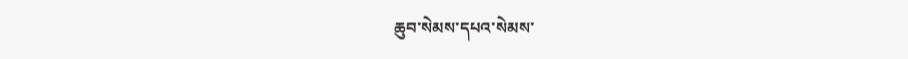ཆུབ་སེམས་དཔའ་སེམས་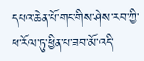དཔའ་ཆེན་པོ་གང་གིས་ཤེས་རབ་ཀྱི་ཕ་རོལ་ཏུ་ཕྱིན་པ་ཟབ་མོ་འདི་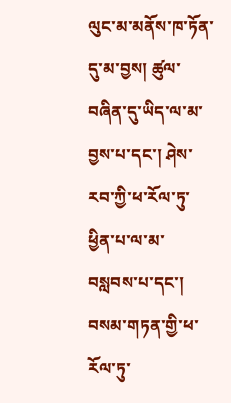ལུང་མ་མནོས་ཁ་ཏོན་དུ་མ་བྱས། ཚུལ་བཞིན་དུ་ཡིད་ལ་མ་བྱས་པ་དང་། ཤེས་རབ་ཀྱི་ཕ་རོལ་ཏུ་ཕྱིན་པ་ལ་མ་བསླབས་པ་དང་། བསམ་གཏན་གྱི་ཕ་རོལ་ཏུ་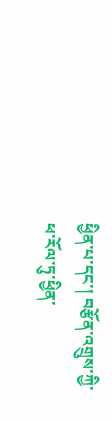ཕྱིན་པ་དང་། བརྩོན་འགྲུས་ཀྱི་ཕ་རོལ་ཏུ་ཕྱིན་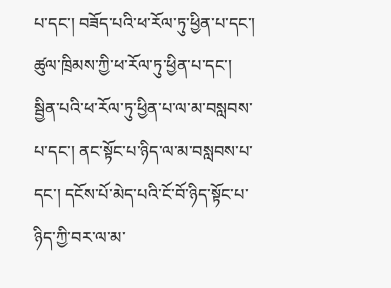པ་དང་། བཟོད་པའི་ཕ་རོལ་ཏུ་ཕྱིན་པ་དང་། ཚུལ་ཁྲིམས་ཀྱི་ཕ་རོལ་ཏུ་ཕྱིན་པ་དང་། སྦྱིན་པའི་ཕ་རོལ་ཏུ་ཕྱིན་པ་ལ་མ་བསླབས་པ་དང་། ནང་སྟོང་པ་ཉིད་ལ་མ་བསླབས་པ་དང་། དངོས་པོ་མེད་པའི་ངོ་བོ་ཉིད་སྟོང་པ་ཉིད་ཀྱི་བར་ལ་མ་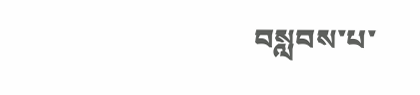བསླབས་པ་